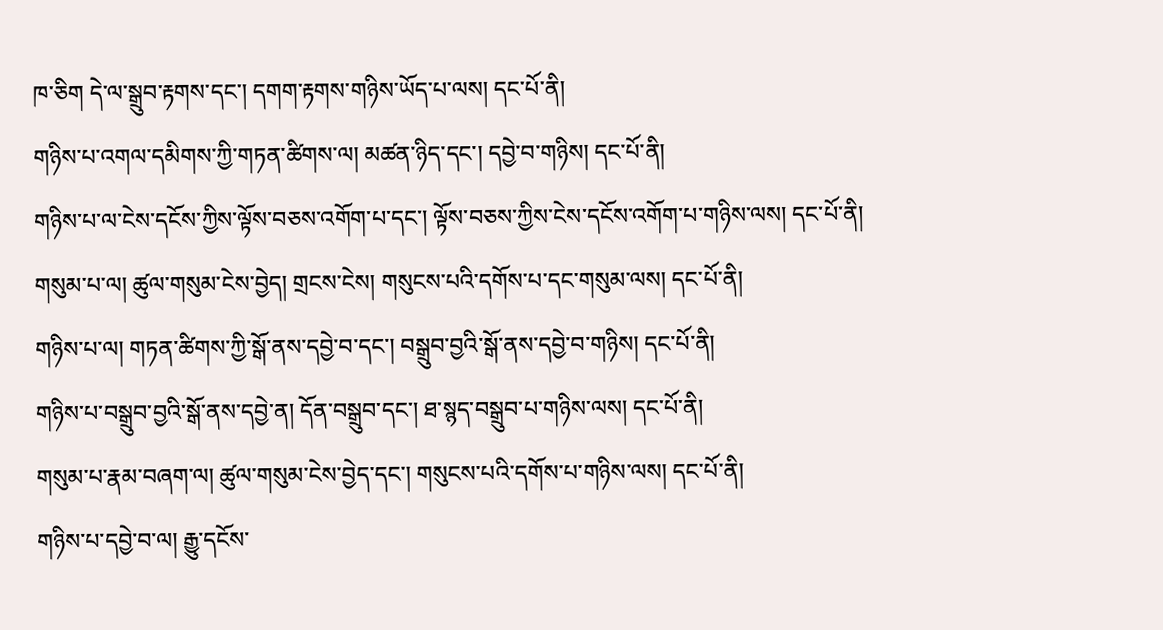ཁ་ཅིག དེ་ལ་སྒྲུབ་རྟགས་དང་། དགག་རྟགས་གཉིས་ཡོད་པ་ལས། དང་པོ་ནི།
གཉིས་པ་འགལ་དམིགས་ཀྱི་གཏན་ཚིགས་ལ། མཚན་ཉིད་དང་། དབྱེ་བ་གཉིས། དང་པོ་ནི།
གཉིས་པ་ལ་ངེས་དངོས་ཀྱིས་ལྟོས་བཅས་འགོག་པ་དང་། ལྟོས་བཅས་ཀྱིས་ངེས་དངོས་འགོག་པ་གཉིས་ལས། དང་པོ་ནི།
གསུམ་པ་ལ། ཚུལ་གསུམ་ངེས་བྱེད། གྲངས་ངེས། གསུངས་པའི་དགོས་པ་དང་གསུམ་ལས། དང་པོ་ནི།
གཉིས་པ་ལ། གཏན་ཚིགས་ཀྱི་སྒོ་ནས་དབྱེ་བ་དང་། བསྒྲུབ་བྱའི་སྒོ་ནས་དབྱེ་བ་གཉིས། དང་པོ་ནི།
གཉིས་པ་བསྒྲུབ་བྱའི་སྒོ་ནས་དབྱེ་ན། དོན་བསྒྲུབ་དང་། ཐ་སྙད་བསྒྲུབ་པ་གཉིས་ལས། དང་པོ་ནི།
གསུམ་པ་རྣམ་བཞག་ལ། ཚུལ་གསུམ་ངེས་བྱེད་དང་། གསུངས་པའི་དགོས་པ་གཉིས་ལས། དང་པོ་ནི།
གཉིས་པ་དབྱེ་བ་ལ། རྒྱུ་དངོས་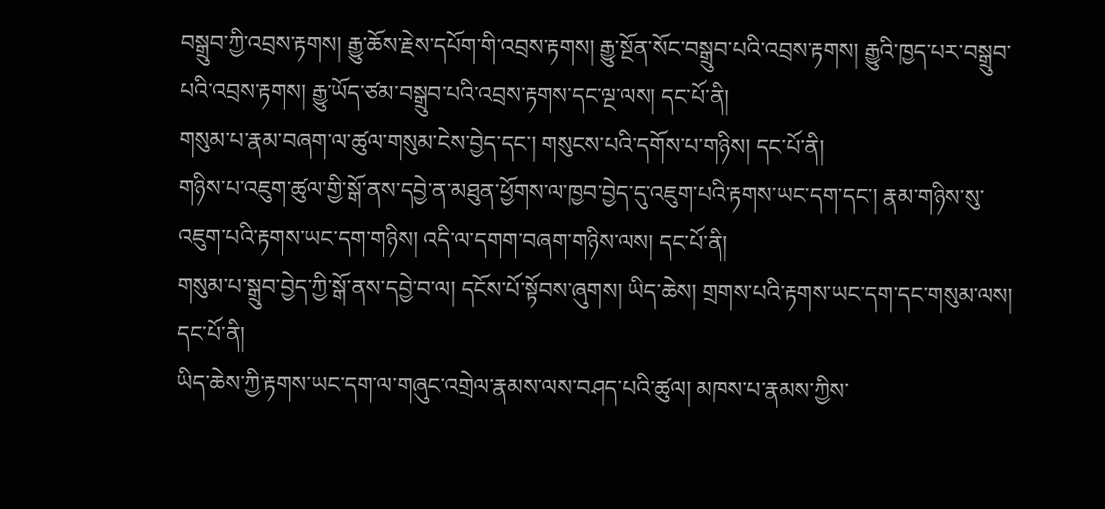བསྒྲུབ་ཀྱི་འབྲས་རྟགས། རྒྱུ་ཆོས་རྗེས་དཔོག་གི་འབྲས་རྟགས། རྒྱུ་སྔོན་སོང་བསྒྲུབ་པའི་འབྲས་རྟགས། རྒྱུའི་ཁྱད་པར་བསྒྲུབ་པའི་འབྲས་རྟགས། རྒྱུ་ཡོད་ཙམ་བསྒྲུབ་པའི་འབྲས་རྟགས་དང་ལྔ་ལས། དང་པོ་ནི།
གསུམ་པ་རྣམ་བཞག་ལ་ཚུལ་གསུམ་ངེས་བྱེད་དང་། གསུངས་པའི་དགོས་པ་གཉིས། དང་པོ་ནི།
གཉིས་པ་འཇུག་ཚུལ་གྱི་སྒོ་ནས་དབྱེ་ན་མཐུན་ཕྱོགས་ལ་ཁྱབ་བྱེད་དུ་འཇུག་པའི་རྟགས་ཡང་དག་དང་། རྣམ་གཉིས་སུ་འཇུག་པའི་རྟགས་ཡང་དག་གཉིས། འདི་ལ་དགག་བཞག་གཉིས་ལས། དང་པོ་ནི།
གསུམ་པ་སྒྲུབ་བྱེད་ཀྱི་སྒོ་ནས་དབྱེ་བ་ལ། དངོས་པོ་སྟོབས་ཞུགས། ཡིད་ཆེས། གྲགས་པའི་རྟགས་ཡང་དག་དང་གསུམ་ལས། དང་པོ་ནི།
ཡིད་ཆེས་ཀྱི་རྟགས་ཡང་དག་ལ་གཞུང་འགྲེལ་རྣམས་ལས་བཤད་པའི་ཚུལ། མཁས་པ་རྣམས་ཀྱིས་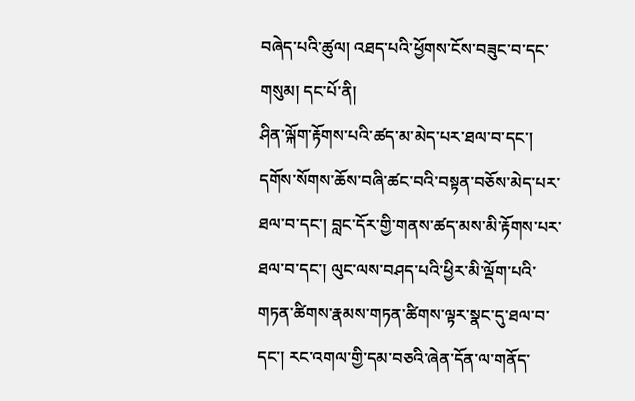བཞེད་པའི་ཚུལ། འཐད་པའི་ཕྱོགས་ངོས་བཟུང་བ་དང་གསུམ། དང་པོ་ནི།
ཤིན་ལྐོག་རྟོགས་པའི་ཚད་མ་མེད་པར་ཐལ་བ་དང་། དགོས་སོགས་ཆོས་བཞི་ཚང་བའི་བསྟན་བཅོས་མེད་པར་ཐལ་བ་དང་། བླང་དོར་གྱི་གནས་ཚད་མས་མི་རྟོགས་པར་ཐལ་བ་དང་། ལུང་ལས་བཤད་པའི་ཕྱིར་མི་ལྡོག་པའི་གཏན་ཚིགས་རྣམས་གཏན་ཚིགས་ལྟར་སྣང་དུ་ཐལ་བ་དང་། རང་འགལ་གྱི་དམ་བཅའི་ཞེན་དོན་ལ་གནོད་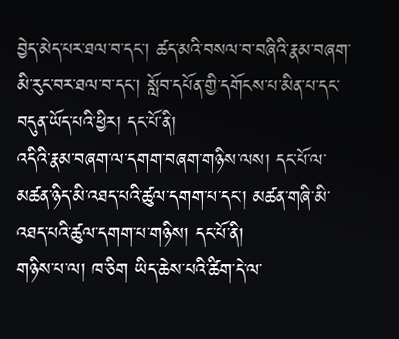བྱེད་མེད་པར་ཐལ་བ་དང་། ཚད་མའི་བསལ་བ་བཞིའི་རྣམ་བཞག་མི་རུང་བར་ཐལ་བ་དང་། སློབ་དཔོན་གྱི་དགོངས་པ་མིན་པ་དང་བདུན་ཡོད་པའི་ཕྱིར། དང་པོ་ནི།
འདིའི་རྣམ་བཞག་ལ་དགག་བཞག་གཉིས་ལས། དང་པོ་ལ་མཚན་ཉིད་མི་འཐད་པའི་ཚུལ་དགག་པ་དང་། མཚན་གཞི་མི་འཐད་པའི་ཚུལ་དགག་པ་གཉིས། དང་པོ་ནི།
གཉིས་པ་ལ། ཁ་ཅིག ཡིད་ཆེས་པའི་ཚིག་དེ་ལ་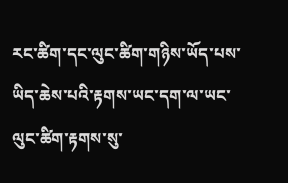རང་ཚིག་དང་ལུང་ཚིག་གཉིས་ཡོད་པས་ཡིད་ཆེས་པའི་རྟགས་ཡང་དག་ལ་ཡང་ལུང་ཚིག་རྟགས་སུ་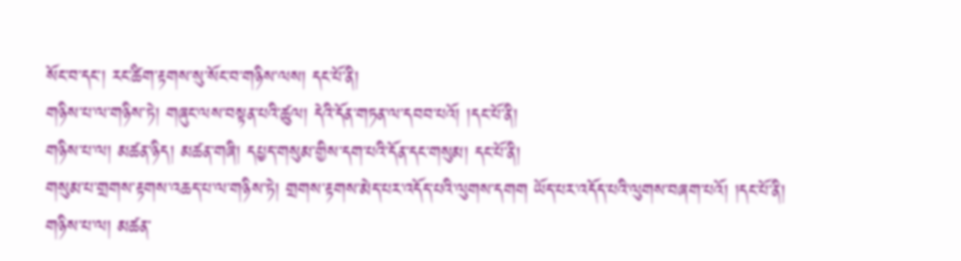སོང་བ་དང་། རང་ཚིག་རྟགས་སུ་སོང་བ་གཉིས་ལས། དང་པོ་ནི།
གཉིས་པ་ལ་གཉིས་ཏེ། གཞུང་ལས་བསྟན་པའི་ཚུལ། དེའི་དོན་གཏན་ལ་དབབ་པའོ། །དང་པོ་ནི།
གཉིས་པ་ལ། མཚན་ཉིད། མཚན་གཞི། དཔྱད་གསུམ་གྱིས་དག་པའི་དོན་དང་གསུམ། དང་པོ་ནི།
གསུམ་པ་གྲགས་རྟགས་འཆད་པ་ལ་གཉིས་ཏེ། གྲགས་རྟགས་མེད་པར་འདོད་པའི་ལུགས་དགག ཡོད་པར་འདོད་པའི་ལུགས་བཞག་པའོ། །དང་པོ་ནི།
གཉིས་པ་ལ། མཚན་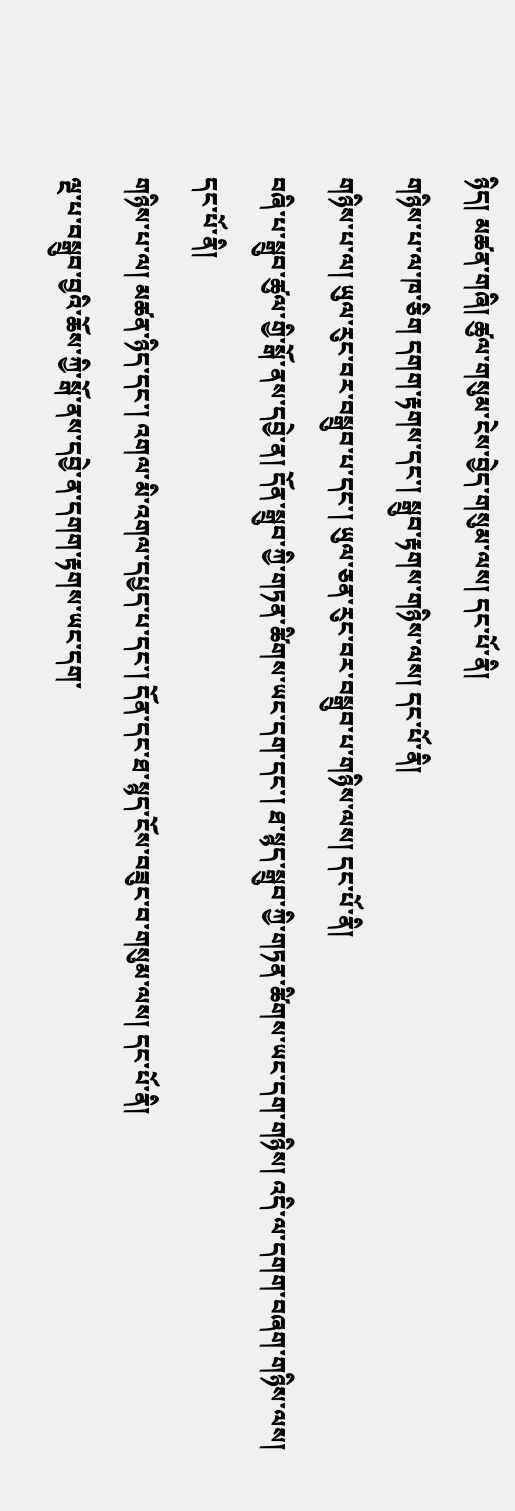ཉིད། མཚན་གཞི། ཚུལ་གསུམ་ངེས་བྱེད་གསུམ་ལས། དང་པོ་ནི།
གཉིས་པ་ལ་ཁ་ཅིག དགག་རྟགས་དང་། སྒྲུབ་རྟགས་གཉིས་ལས། དང་པོ་ནི།
གཉིས་པ་ལ། ཡུལ་རུང་བར་བསྒྲུབ་པ་དང་། ཡུལ་ཅན་རུང་བར་བསྒྲུབ་པ་གཉིས་ལས། དང་པོ་ནི།
བཞི་པ་སྒྲུབ་ཚུལ་གྱི་སྒོ་ནས་དབྱེ་ན། དོན་སྒྲུབ་ཀྱི་གཏན་ཚིགས་ཡང་དག་དང་། ཐ་སྙད་སྒྲུབ་ཀྱི་གཏན་ཚིགས་ཡང་དག་གཉིས། འདི་ལ་དགག་བཞག་གཉིས་ལས། དང་པོ་ནི།
གཉིས་པ་ལ། མཚན་ཉིད་དང་། འགལ་མི་འགལ་དཔྱད་པ་དང་། དོན་དང་ཐ་སྙད་ངོས་བཟུང་བ་གསུམ་ལས། དང་པོ་ནི།
ལྔ་པ་བསྒྲུབ་བྱའི་ཆོས་ཀྱི་སྒོ་ནས་དབྱེ་ན་དགག་རྟགས་ཡང་དག་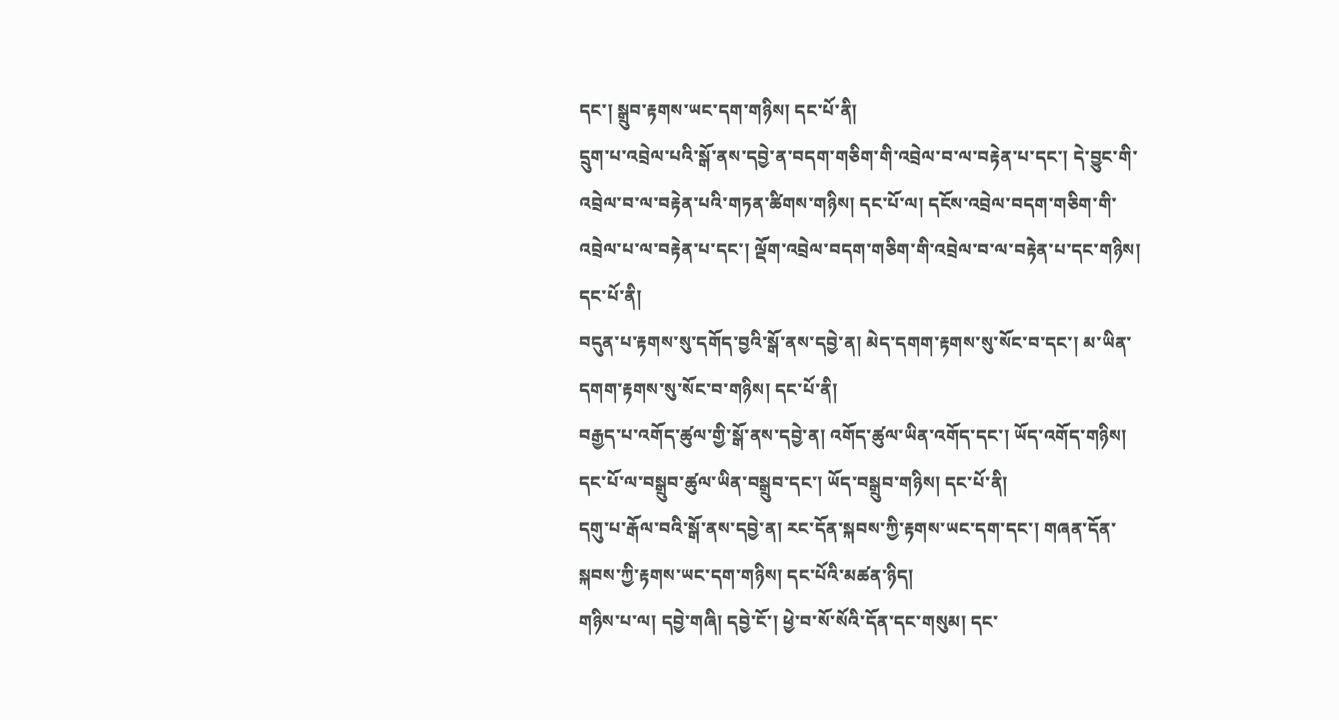དང་། སྒྲུབ་རྟགས་ཡང་དག་གཉིས། དང་པོ་ནི།
དྲུག་པ་འབྲེལ་པའི་སྒོ་ནས་དབྱེ་ན་བདག་གཅིག་གི་འབྲེལ་བ་ལ་བརྟེན་པ་དང་། དེ་བྱུང་གི་འབྲེལ་བ་ལ་བརྟེན་པའི་གཏན་ཚིགས་གཉིས། དང་པོ་ལ། དངོས་འབྲེལ་བདག་གཅིག་གི་འབྲེལ་པ་ལ་བརྟེན་པ་དང་། ལྡོག་འབྲེལ་བདག་གཅིག་གི་འབྲེལ་བ་ལ་བརྟེན་པ་དང་གཉིས། དང་པོ་ནི།
བདུན་པ་རྟགས་སུ་དགོད་བྱའི་སྒོ་ནས་དབྱེ་ན། མེད་དགག་རྟགས་སུ་སོང་བ་དང་། མ་ཡིན་དགག་རྟགས་སུ་སོང་བ་གཉིས། དང་པོ་ནི།
བརྒྱད་པ་འགོད་ཚུལ་གྱི་སྒོ་ནས་དབྱེ་ན། འགོད་ཚུལ་ཡིན་འགོད་དང་། ཡོད་འགོད་གཉིས། དང་པོ་ལ་བསྒྲུབ་ཚུལ་ཡིན་བསྒྲུབ་དང་། ཡོད་བསྒྲུབ་གཉིས། དང་པོ་ནི།
དགུ་པ་རྒོལ་བའི་སྒོ་ནས་དབྱེ་ན། རང་དོན་སྐབས་ཀྱི་རྟགས་ཡང་དག་དང་། གཞན་དོན་སྐབས་ཀྱི་རྟགས་ཡང་དག་གཉིས། དང་པོའི་མཚན་ཉིད།
གཉིས་པ་ལ། དབྱེ་གཞི། དབྱེ་ངོ་། ཕྱེ་བ་སོ་སོའི་དོན་དང་གསུམ། དང་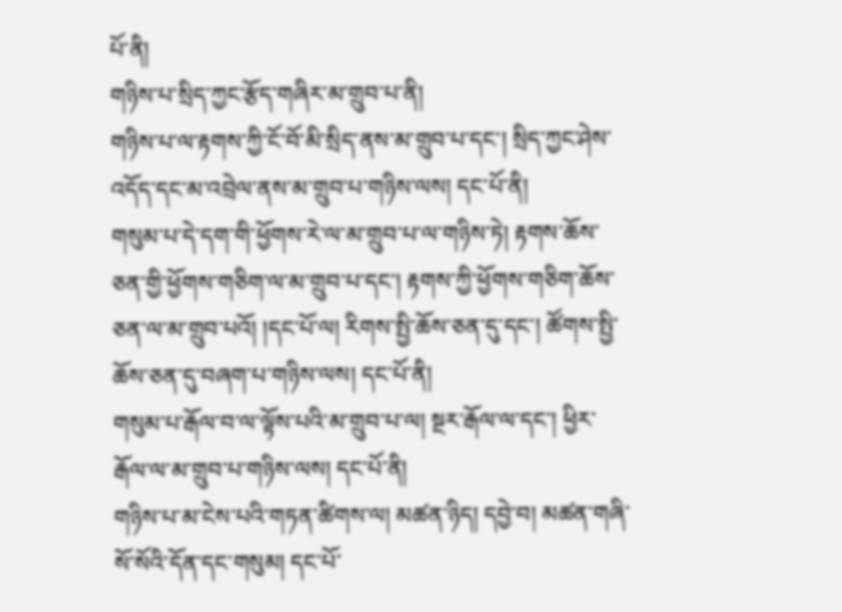པོ་ནི།
གཉིས་པ་སྲིད་ཀྱང་རྩོད་གཞིར་མ་གྲུབ་པ་ནི།
གཉིས་པ་ལ་རྟགས་ཀྱི་ངོ་བོ་མི་སྲིད་ནས་མ་གྲུབ་པ་དང་། སྲིད་ཀྱང་ཤེས་འདོད་དང་མ་འབྲེལ་ནས་མ་གྲུབ་པ་གཉིས་ལས། དང་པོ་ནི།
གསུམ་པ་དེ་དག་གི་ཕྱོགས་རེ་ལ་མ་གྲུབ་པ་ལ་གཉིས་ཏེ། རྟགས་ཆོས་ཅན་གྱི་ཕྱོགས་གཅིག་ལ་མ་གྲུབ་པ་དང་། རྟགས་ཀྱི་ཕྱོགས་གཅིག་ཆོས་ཅན་ལ་མ་གྲུབ་པའོ། །དང་པོ་ལ། རིགས་སྤྱི་ཆོས་ཅན་དུ་དང་། ཚོགས་སྤྱི་ཆོས་ཅན་དུ་བཞག་པ་གཉིས་ལས། དང་པོ་ནི།
གསུམ་པ་རྒོལ་བ་ལ་ལྟོས་པའི་མ་གྲུབ་པ་ལ། སྔར་རྒོལ་ལ་དང་། ཕྱིར་རྒོལ་ལ་མ་གྲུབ་པ་གཉིས་ལས། དང་པོ་ནི།
གཉིས་པ་མ་ངེས་པའི་གཏན་ཚིགས་ལ། མཚན་ཉིད། དབྱེ་བ། མཚན་གཞི་སོ་སོའི་དོན་དང་གསུམ། དང་པོ་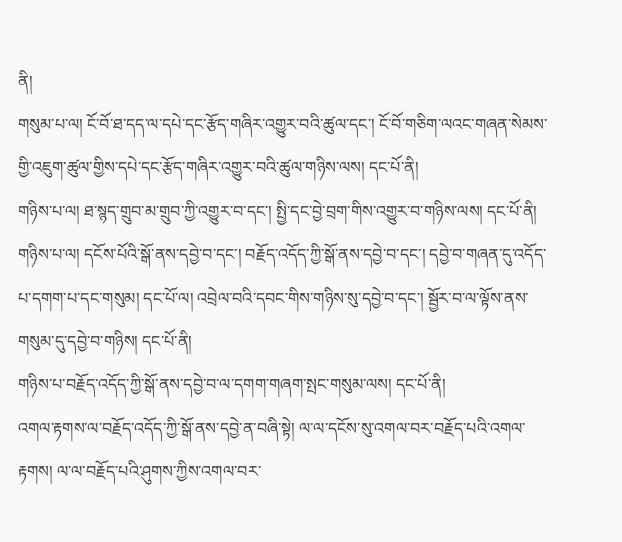ནི།
གསུམ་པ་ལ། ངོ་བོ་ཐ་དད་ལ་དཔེ་དང་རྩོད་གཞིར་འགྱུར་བའི་ཚུལ་དང་། ངོ་བོ་གཅིག་ལའང་གཞན་སེམས་གྱི་འཇུག་ཚུལ་གྱིས་དཔེ་དང་རྩོད་གཞིར་འགྱུར་བའི་ཚུལ་གཉིས་ལས། དང་པོ་ནི།
གཉིས་པ་ལ། ཐ་སྙད་གྲུབ་མ་གྲུབ་ཀྱི་འགྱུར་བ་དང་། སྤྱི་དང་བྱེ་བྲག་གིས་འགྱུར་བ་གཉིས་ལས། དང་པོ་ནི།
གཉིས་པ་ལ། དངོས་པོའི་སྒོ་ནས་དབྱེ་བ་དང་། བརྗོད་འདོད་ཀྱི་སྒོ་ནས་དབྱེ་བ་དང་། དབྱེ་བ་གཞན་དུ་འདོད་པ་དགག་པ་དང་གསུམ། དང་པོ་ལ། འབྲེལ་བའི་དབང་གིས་གཉིས་སུ་དབྱེ་བ་དང་། སྦྱོར་བ་ལ་ལྟོས་ནས་གསུམ་དུ་དབྱེ་བ་གཉིས། དང་པོ་ནི།
གཉིས་པ་བརྗོད་འདོད་ཀྱི་སྒོ་ནས་དབྱེ་བ་ལ་དགག་གཞག་སྤང་གསུམ་ལས། དང་པོ་ནི།
འགལ་རྟགས་ལ་བརྗོད་འདོད་ཀྱི་སྒོ་ནས་དབྱེ་ན་བཞི་སྟེ། ལ་ལ་དངོས་སུ་འགལ་བར་བརྗོད་པའི་འགལ་རྟགས། ལ་ལ་བརྗོད་པའི་ཤུགས་ཀྱིས་འགལ་བར་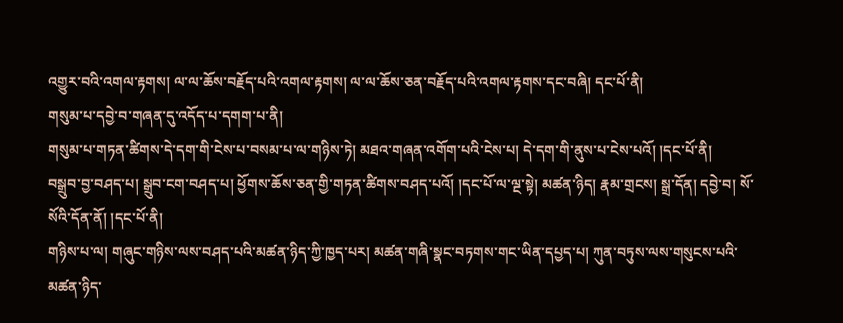འགྱུར་བའི་འགལ་རྟགས། ལ་ལ་ཆོས་བརྗོད་པའི་འགལ་རྟགས། ལ་ལ་ཆོས་ཅན་བརྗོད་པའི་འགལ་རྟགས་དང་བཞི། དང་པོ་ནི།
གསུམ་པ་དབྱེ་བ་གཞན་དུ་འདོད་པ་དགག་པ་ནི།
གསུམ་པ་གཏན་ཚིགས་དེ་དག་གི་ངེས་པ་བསམ་པ་ལ་གཉིས་ཏེ། མཐའ་གཞན་འགོག་པའི་ངེས་པ། དེ་དག་གི་ནུས་པ་ངེས་པའོ། །དང་པོ་ནི།
བསྒྲུབ་བྱ་བཤད་པ། སྒྲུབ་ངག་བཤད་པ། ཕྱོགས་ཆོས་ཅན་གྱི་གཏན་ཚིགས་བཤད་པའོ། །དང་པོ་ལ་ལྔ་སྟེ། མཚན་ཉིད། རྣམ་གྲངས། སྒྲ་དོན། དབྱེ་བ། སོ་སོའི་དོན་ནོ། །དང་པོ་ནི།
གཉིས་པ་ལ། གཞུང་གཉིས་ལས་བཤད་པའི་མཚན་ཉིད་ཀྱི་ཁྱད་པར། མཚན་གཞི་སྣང་བཏགས་གང་ཡིན་དཔྱད་པ། ཀུན་བཏུས་ལས་གསུངས་པའི་མཚན་ཉིད་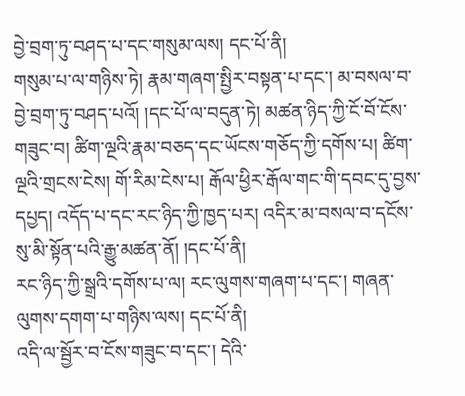བྱེ་བྲག་ཏུ་བཤད་པ་དང་གསུམ་ལས། དང་པོ་ནི།
གསུམ་པ་ལ་གཉིས་ཏེ། རྣམ་གཞག་སྤྱིར་བསྟན་པ་དང་། མ་བསལ་བ་བྱེ་བྲག་ཏུ་བཤད་པའོ། །དང་པོ་ལ་བདུན་ཏེ། མཚན་ཉིད་ཀྱི་ངོ་བོ་ངོས་གཟུང་བ། ཚིག་ལྔའི་རྣམ་བཅད་དང་ཡོངས་གཅོད་ཀྱི་དགོས་པ། ཚིག་ལྔའི་གྲངས་ངེས། གོ་རིམ་ངེས་པ། རྒོལ་ཕྱིར་རྒོལ་གང་གི་དབང་དུ་བྱས་དཔྱད། འདོད་པ་དང་རང་ཉིད་ཀྱི་ཁྱད་པར། འདིར་མ་བསལ་བ་དངོས་སུ་མི་སྟོན་པའི་རྒྱུ་མཚན་ནོ། །དང་པོ་ནི།
རང་ཉིད་ཀྱི་སྒྲའི་དགོས་པ་ལ། རང་ལུགས་གཞག་པ་དང་། གཞན་ལུགས་དགག་པ་གཉིས་ལས། དང་པོ་ནི།
འདི་ལ་སྦྱོར་བ་ངོས་གཟུང་བ་དང་། དེའི་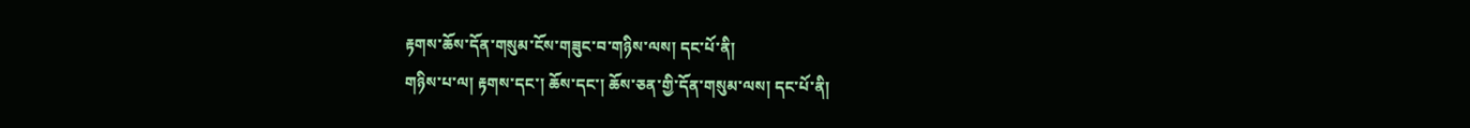རྟགས་ཆོས་དོན་གསུམ་ངོས་གཟུང་བ་གཉིས་ལས། དང་པོ་ནི།
གཉིས་པ་ལ། རྟགས་དང་། ཆོས་དང་། ཆོས་ཅན་གྱི་དོན་གསུམ་ལས། དང་པོ་ནི།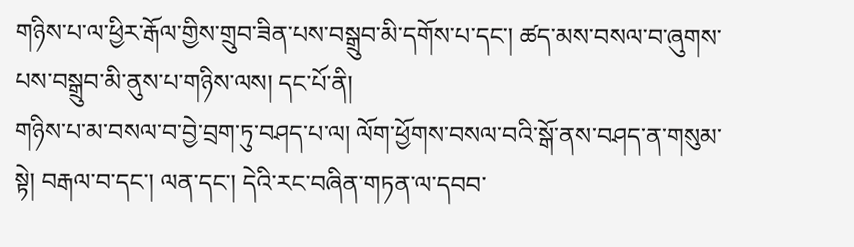གཉིས་པ་ལ་ཕྱིར་རྒོལ་གྱིས་གྲུབ་ཟིན་པས་བསྒྲུབ་མི་དགོས་པ་དང་། ཚད་མས་བསལ་བ་ཞུགས་པས་བསྒྲུབ་མི་ནུས་པ་གཉིས་ལས། དང་པོ་ནི།
གཉིས་པ་མ་བསལ་བ་བྱེ་བྲག་ཏུ་བཤད་པ་ལ། ལོག་ཕྱོགས་བསལ་བའི་སྒོ་ནས་བཤད་ན་གསུམ་སྟེ། བརྒལ་བ་དང་། ལན་དང་། དེའི་རང་བཞིན་གཏན་ལ་དབབ་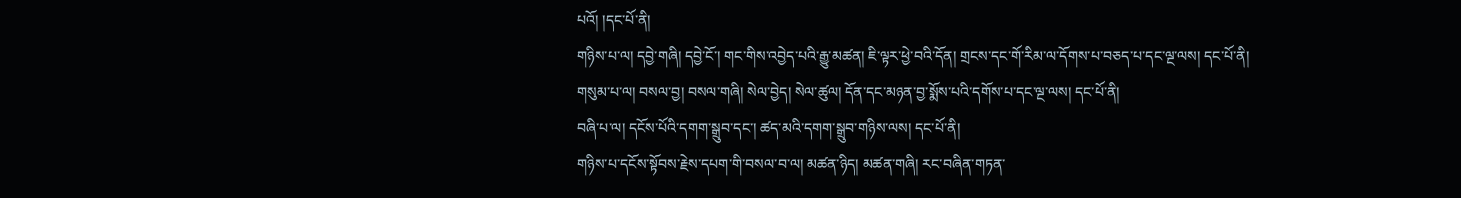པའོ། །དང་པོ་ནི།
གཉིས་པ་ལ། དབྱེ་གཞི། དབྱེ་ངོ་། གང་གིས་འབྱེད་པའི་རྒྱུ་མཚན། ཇི་ལྟར་ཕྱེ་བའི་དོན། གྲངས་དང་གོ་རིམ་ལ་དོགས་པ་བཅད་པ་དང་ལྔ་ལས། དང་པོ་ནི།
གསུམ་པ་ལ། བསལ་བྱ། བསལ་གཞི། སེལ་བྱེད། སེལ་ཚུལ། དོན་དང་མཉན་བྱ་སྨོས་པའི་དགོས་པ་དང་ལྔ་ལས། དང་པོ་ནི།
བཞི་པ་ལ། དངོས་པོའི་དགག་སྒྲུབ་དང་། ཚད་མའི་དགག་སྒྲུབ་གཉིས་ལས། དང་པོ་ནི།
གཉིས་པ་དངོས་སྟོབས་རྗེས་དཔག་གི་བསལ་བ་ལ། མཚན་ཉིད། མཚན་གཞི། རང་བཞིན་གཏན་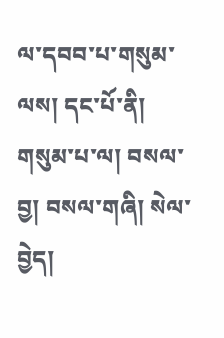ལ་དབབ་པ་གསུམ་ལས། དང་པོ་ནི།
གསུམ་པ་ལ། བསལ་བྱ། བསལ་གཞི། སེལ་བྱེད།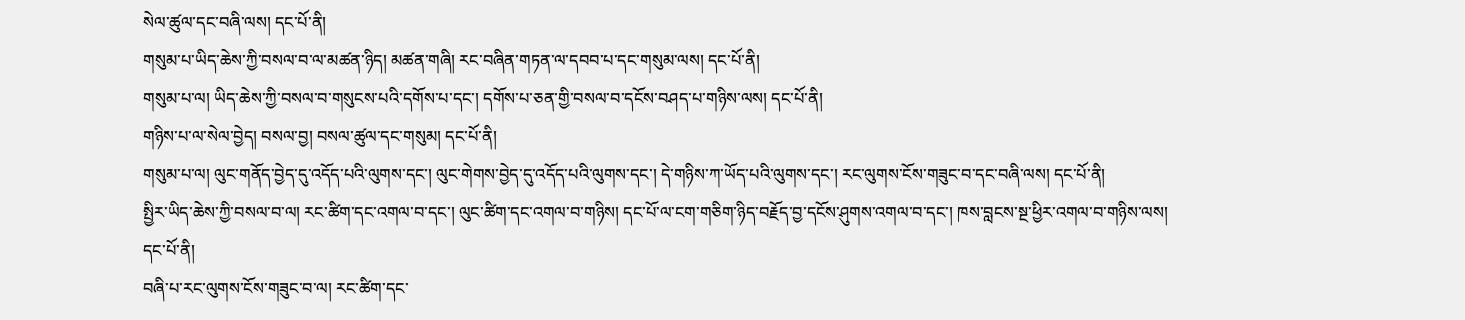སེལ་ཚུལ་དང་བཞི་ལས། དང་པོ་ནི།
གསུམ་པ་ཡིད་ཆེས་ཀྱི་བསལ་བ་ལ་མཚན་ཉིད། མཚན་གཞི། རང་བཞིན་གཏན་ལ་དབབ་པ་དང་གསུམ་ལས། དང་པོ་ནི།
གསུམ་པ་ལ། ཡིད་ཆེས་ཀྱི་བསལ་བ་གསུངས་པའི་དགོས་པ་དང་། དགོས་པ་ཅན་གྱི་བསལ་བ་དངོས་བཤད་པ་གཉིས་ལས། དང་པོ་ནི།
གཉིས་པ་ལ་སེལ་བྱེད། བསལ་བྱ། བསལ་ཚུལ་དང་གསུམ། དང་པོ་ནི།
གསུམ་པ་ལ། ལུང་གནོད་བྱེད་དུ་འདོད་པའི་ལུགས་དང་། ལུང་གེགས་བྱེད་དུ་འདོད་པའི་ལུགས་དང་། དེ་གཉིས་ཀ་ཡོད་པའི་ལུགས་དང་། རང་ལུགས་ངོས་གཟུང་བ་དང་བཞི་ལས། དང་པོ་ནི།
སྤྱིར་ཡིད་ཆེས་ཀྱི་བསལ་བ་ལ། རང་ཚིག་དང་འགལ་བ་དང་། ལུང་ཚིག་དང་འགལ་བ་གཉིས། དང་པོ་ལ་ངག་གཅིག་ཉིད་བརྗོད་བྱ་དངོས་ཤུགས་འགལ་བ་དང་། ཁས་བླངས་སྔ་ཕྱིར་འགལ་བ་གཉིས་ལས། དང་པོ་ནི།
བཞི་པ་རང་ལུགས་ངོས་གཟུང་བ་ལ། རང་ཚིག་དང་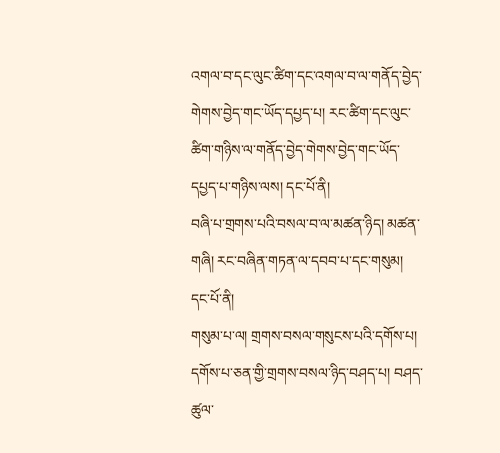འགལ་བ་དང་ལུང་ཚིག་དང་འགལ་བ་ལ་གནོད་བྱེད་གེགས་བྱེད་གང་ཡོད་དཔྱད་པ། རང་ཚིག་དང་ལུང་ཚིག་གཉིས་ལ་གནོད་བྱེད་གེགས་བྱེད་གང་ཡོད་དཔྱད་པ་གཉིས་ལས། དང་པོ་ནི།
བཞི་པ་གྲགས་པའི་བསལ་བ་ལ་མཚན་ཉིད། མཚན་གཞི། རང་བཞིན་གཏན་ལ་དབབ་པ་དང་གསུམ། དང་པོ་ནི།
གསུམ་པ་ལ། གྲགས་བསལ་གསུངས་པའི་དགོས་པ། དགོས་པ་ཅན་གྱི་གྲགས་བསལ་ཉིད་བཤད་པ། བཤད་ཚུལ་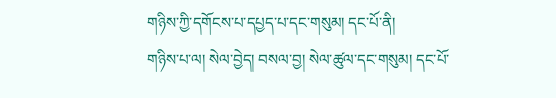གཉིས་ཀྱི་དགོངས་པ་དཔྱད་པ་དང་གསུམ། དང་པོ་ནི།
གཉིས་པ་ལ། སེལ་བྱེད། བསལ་བྱ། སེལ་ཚུལ་དང་གསུམ། དང་པོ་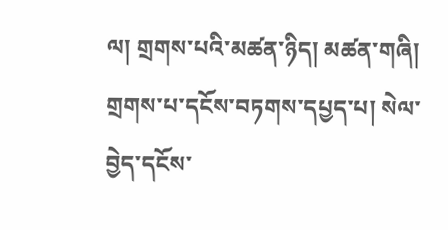ལ། གྲགས་པའི་མཚན་ཉིད། མཚན་གཞི། གྲགས་པ་དངོས་བཏགས་དཔྱད་པ། སེལ་བྱེད་དངོས་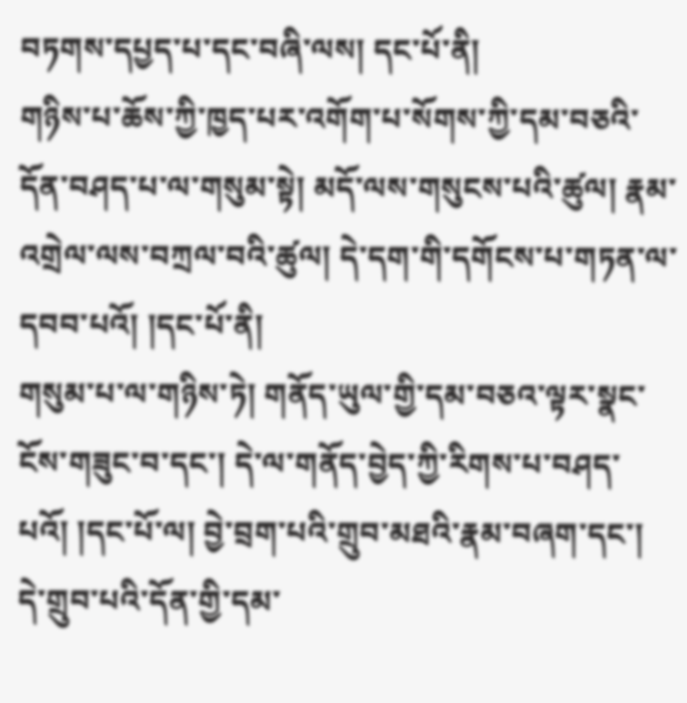བཏགས་དཔྱད་པ་དང་བཞི་ལས། དང་པོ་ནི།
གཉིས་པ་ཆོས་ཀྱི་ཁྱད་པར་འགོག་པ་སོགས་ཀྱི་དམ་བཅའི་དོན་བཤད་པ་ལ་གསུམ་སྟེ། མདོ་ལས་གསུངས་པའི་ཚུལ། རྣམ་འགྲེལ་ལས་བཀྲལ་བའི་ཚུལ། དེ་དག་གི་དགོངས་པ་གཏན་ལ་དབབ་པའོ། །དང་པོ་ནི།
གསུམ་པ་ལ་གཉིས་ཏེ། གནོད་ཡུལ་གྱི་དམ་བཅའ་ལྟར་སྣང་ངོས་གཟུང་བ་དང་། དེ་ལ་གནོད་བྱེད་ཀྱི་རིགས་པ་བཤད་པའོ། །དང་པོ་ལ། བྱེ་བྲག་པའི་གྲུབ་མཐའི་རྣམ་བཞག་དང་། དེ་གྲུབ་པའི་དོན་གྱི་དམ་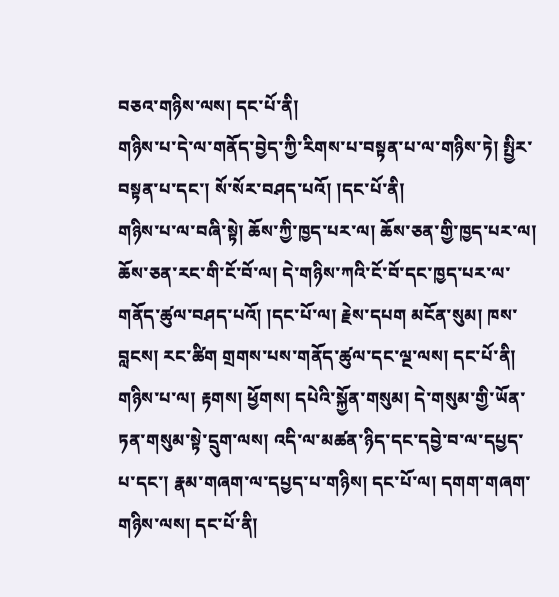བཅའ་གཉིས་ལས། དང་པོ་ནི།
གཉིས་པ་དེ་ལ་གནོད་བྱེད་ཀྱི་རིགས་པ་བསྟན་པ་ལ་གཉིས་ཏེ། སྤྱིར་བསྟན་པ་དང་། སོ་སོར་བཤད་པའོ། །དང་པོ་ནི།
གཉིས་པ་ལ་བཞི་སྟེ། ཆོས་ཀྱི་ཁྱད་པར་ལ། ཆོས་ཅན་གྱི་ཁྱད་པར་ལ། ཆོས་ཅན་རང་གི་ངོ་བོ་ལ། དེ་གཉིས་ཀའི་ངོ་བོ་དང་ཁྱད་པར་ལ་གནོད་ཚུལ་བཤད་པའོ། །དང་པོ་ལ། རྗེས་དཔག མངོན་སུམ། ཁས་བླངས། རང་ཚིག གྲགས་པས་གནོད་ཚུལ་དང་ལྔ་ལས། དང་པོ་ནི།
གཉིས་པ་ལ། རྟགས། ཕྱོགས། དཔེའི་སྐྱོན་གསུམ། དེ་གསུམ་གྱི་ཡོན་ཏན་གསུམ་སྟེ་དྲུག་ལས། འདི་ལ་མཚན་ཉིད་དང་དབྱེ་བ་ལ་དཔྱད་པ་དང་། རྣམ་གཞག་ལ་དཔྱད་པ་གཉིས། དང་པོ་ལ། དགག་གཞག་གཉིས་ལས། དང་པོ་ནི།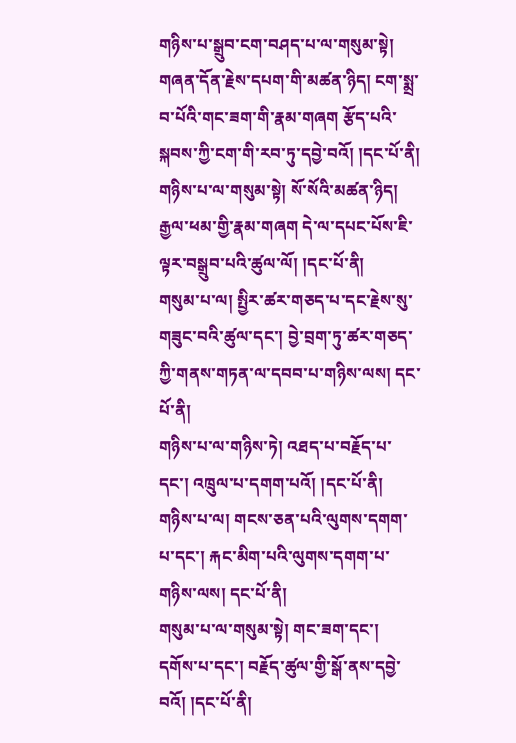གཉིས་པ་སྒྲུབ་ངག་བཤད་པ་ལ་གསུམ་སྟེ། གཞན་དོན་རྗེས་དཔག་གི་མཚན་ཉིད། ངག་སྨྲ་བ་པོའི་གང་ཟག་གི་རྣམ་གཞག རྩོད་པའི་སྐབས་ཀྱི་ངག་གི་རབ་ཏུ་དབྱེ་བའོ། །དང་པོ་ནི།
གཉིས་པ་ལ་གསུམ་སྟེ། སོ་སོའི་མཚན་ཉིད། རྒྱལ་ཕམ་གྱི་རྣམ་གཞག དེ་ལ་དཔང་པོས་ཇི་ལྟར་བསྒྲུབ་པའི་ཚུལ་ལོ། །དང་པོ་ནི།
གསུམ་པ་ལ། སྤྱིར་ཚར་གཅད་པ་དང་རྗེས་སུ་གཟུང་བའི་ཚུལ་དང་། བྱེ་བྲག་ཏུ་ཚར་གཅད་ཀྱི་གནས་གཏན་ལ་དབབ་པ་གཉིས་ལས། དང་པོ་ནི།
གཉིས་པ་ལ་གཉིས་ཏེ། འཐད་པ་བརྗོད་པ་དང་། འཁྲུལ་པ་དགག་པའོ། །དང་པོ་ནི།
གཉིས་པ་ལ། གངས་ཅན་པའི་ལུགས་དགག་པ་དང་། རྐང་མིག་པའི་ལུགས་དགག་པ་གཉིས་ལས། དང་པོ་ནི།
གསུམ་པ་ལ་གསུམ་སྟེ། གང་ཟག་དང་། དགོས་པ་དང་། བརྗོད་ཚུལ་གྱི་སྒོ་ནས་དབྱེ་བའོ། །དང་པོ་ནི།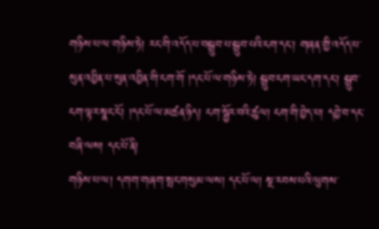གཉིས་པ་ལ་གཉིས་ཏེ། རང་གི་འདོད་པ་བསྒྲུབ་པ་སྒྲུབ་པའི་ངག་དང་། གཞན་གྱི་འདོད་པ་སུན་འབྱིན་པ་སུན་འབྱིན་གི་ངག་གོ །དང་པོ་ལ་གཉིས་ཏེ། སྒྲུབ་ངག་ཡང་དག་དང་། སྒྲུབ་ངག་ལྟར་སྣང་ངོ་། །དང་པོ་ལ་མཚན་ཉིད། ངག་སྦྱོར་བའི་ཚུལ། ངག་གི་བྱེད་པ། དབྱེ་བ་དང་བཞི་ལས། དང་པོ་ནི།
གཉིས་པ་ལ། དགག་གཞག་སྤང་གསུམ་ལས། དང་པོ་ལ། སྔ་རབས་པའི་ལུགས་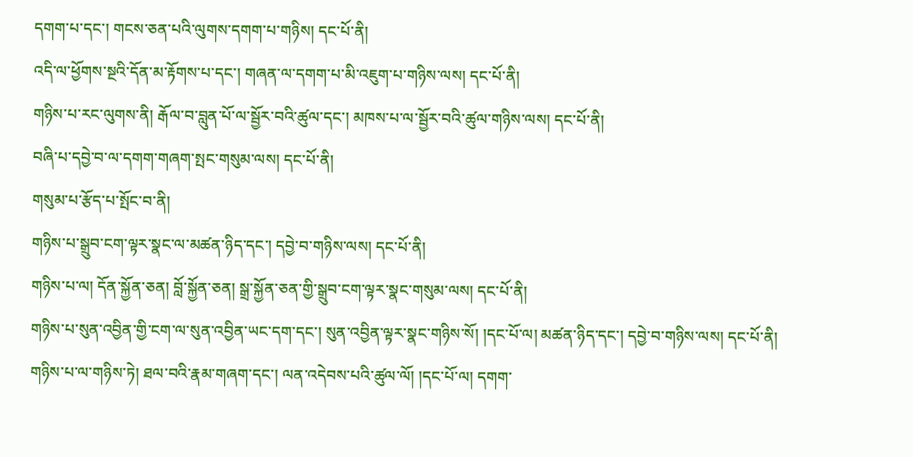དགག་པ་དང་། གངས་ཅན་པའི་ལུགས་དགག་པ་གཉིས། དང་པོ་ནི།
འདི་ལ་ཕྱོགས་སྔའི་དོན་མ་རྟོགས་པ་དང་། གཞན་ལ་དགག་པ་མི་འཇུག་པ་གཉིས་ལས། དང་པོ་ནི།
གཉིས་པ་རང་ལུགས་ནི། རྒོལ་བ་བླུན་པོ་ལ་སྦྱོར་བའི་ཚུལ་དང་། མཁས་པ་ལ་སྦྱོར་བའི་ཚུལ་གཉིས་ལས། དང་པོ་ནི།
བཞི་པ་དབྱེ་བ་ལ་དགག་གཞག་སྤང་གསུམ་ལས། དང་པོ་ནི།
གསུམ་པ་རྩོད་པ་སྤོང་བ་ནི།
གཉིས་པ་སྒྲུབ་ངག་ལྟར་སྣང་ལ་མཚན་ཉིད་དང་། དབྱེ་བ་གཉིས་ལས། དང་པོ་ནི།
གཉིས་པ་ལ། དོན་སྐྱོན་ཅན། བློ་སྐྱོན་ཅན། སྒྲ་སྐྱོན་ཅན་གྱི་སྒྲུབ་ངག་ལྟར་སྣང་གསུམ་ལས། དང་པོ་ནི།
གཉིས་པ་སུན་འབྱིན་གྱི་ངག་ལ་སུན་འབྱིན་ཡང་དག་དང་། སུན་འབྱིན་ལྟར་སྣང་གཉིས་སོ། །དང་པོ་ལ། མཚན་ཉིད་དང་། དབྱེ་བ་གཉིས་ལས། དང་པོ་ནི།
གཉིས་པ་ལ་གཉིས་ཏེ། ཐལ་བའི་རྣམ་གཞག་དང་། ལན་འདེབས་པའི་ཚུལ་ལོ། །དང་པོ་ལ། དགག་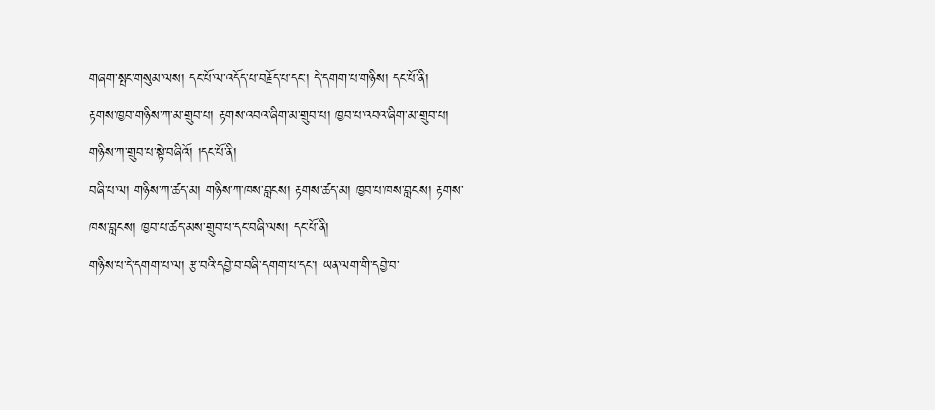གཞག་སྤང་གསུམ་ལས། དང་པོ་ལ་འདོད་པ་བརྗོད་པ་དང་། དེ་དགག་པ་གཉིས། དང་པོ་ནི།
རྟགས་ཁྱབ་གཉིས་ཀ་མ་གྲུབ་པ། རྟགས་འབའ་ཞིག་མ་གྲུབ་པ། ཁྱབ་པ་འབའ་ཞིག་མ་གྲུབ་པ། གཉིས་ཀ་གྲུབ་པ་སྟེ་བཞིའོ། །དང་པོ་ནི།
བཞི་པ་ལ། གཉིས་ཀ་ཚད་མ། གཉིས་ཀ་ཁས་བླངས། རྟགས་ཚད་མ། ཁྱབ་པ་ཁས་བླངས། རྟགས་ཁས་བླངས། ཁྱབ་པ་ཚད་མས་གྲུབ་པ་དང་བཞི་ལས། དང་པོ་ནི།
གཉིས་པ་དེ་དགག་པ་ལ། རྩ་བའི་དབྱེ་བ་བཞི་དགག་པ་དང་། ཡན་ལག་གི་དབྱེ་བ་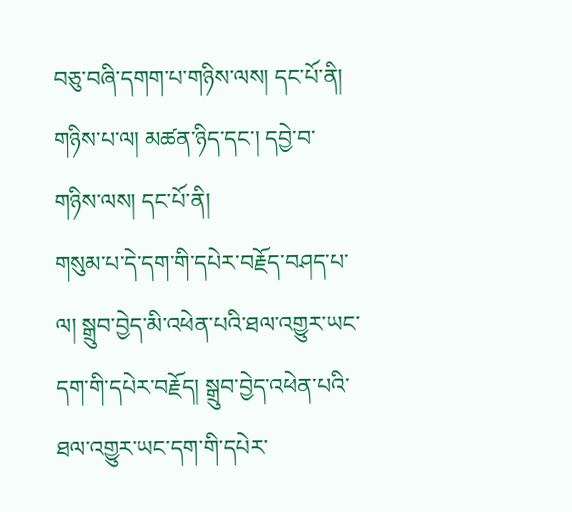བཅུ་བཞི་དགག་པ་གཉིས་ལས། དང་པོ་ནི།
གཉིས་པ་ལ། མཚན་ཉིད་དང་། དབྱེ་བ་གཉིས་ལས། དང་པོ་ནི།
གསུམ་པ་དེ་དག་གི་དཔེར་བརྗོད་བཤད་པ་ལ། སྒྲུབ་བྱེད་མི་འཕེན་པའི་ཐལ་འགྱུར་ཡང་དག་གི་དཔེར་བརྗོད། སྒྲུབ་བྱེད་འཕེན་པའི་ཐལ་འགྱུར་ཡང་དག་གི་དཔེར་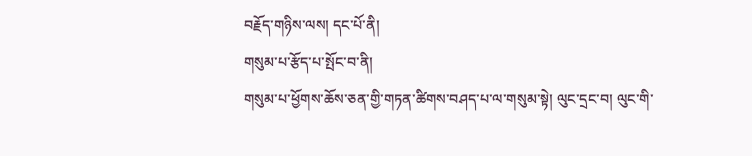བརྗོད་གཉིས་ལས། དང་པོ་ནི།
གསུམ་པ་རྩོད་པ་སྤོང་བ་ནི།
གསུམ་པ་ཕྱོགས་ཆོས་ཅན་གྱི་གཏན་ཚིགས་བཤད་པ་ལ་གསུམ་སྟེ། ལུང་དྲང་བ། ལུང་གི་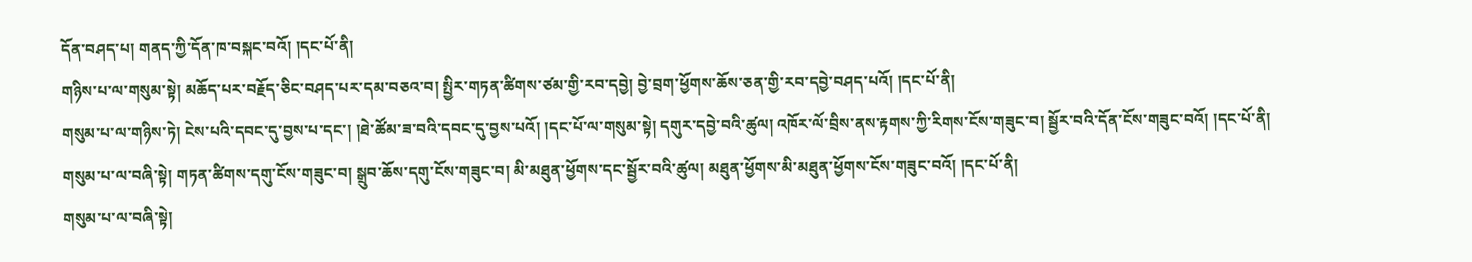དོན་བཤད་པ། གནད་ཀྱི་དོན་ཁ་བསྐང་བའོ། །དང་པོ་ནི།
གཉིས་པ་ལ་གསུམ་སྟེ། མཆོད་པར་བརྗོད་ཅིང་བཤད་པར་དམ་བཅའ་བ། སྤྱིར་གཏན་ཚིགས་ཙམ་གྱི་རབ་དབྱེ། བྱེ་བྲག་ཕྱོགས་ཆོས་ཅན་གྱི་རབ་དབྱེ་བཤད་པའོ། །དང་པོ་ནི།
གསུམ་པ་ལ་གཉིས་ཏེ། ངེས་པའི་དབང་དུ་བྱས་པ་དང་། །ཐེ་ཚོམ་ཟ་བའི་དབང་དུ་བྱས་པའོ། །དང་པོ་ལ་གསུམ་སྟེ། དགུར་དབྱེ་བའི་ཚུལ། འཁོར་ལོ་བྲིས་ནས་རྟགས་ཀྱི་རིགས་ངོས་གཟུང་བ། སྦྱོར་བའི་དོན་ངོས་གཟུང་བའོ། །དང་པོ་ནི།
གསུམ་པ་ལ་བཞི་སྟེ། གཏན་ཚིགས་དགུ་ངོས་གཟུང་བ། སྒྲུབ་ཆོས་དགུ་ངོས་གཟུང་བ། མི་མཐུན་ཕྱོགས་དང་སྦྱོར་བའི་ཚུལ། མཐུན་ཕྱོགས་མི་མཐུན་ཕྱོགས་ངོས་གཟུང་བའོ། །དང་པོ་ནི།
གསུམ་པ་ལ་བཞི་སྟེ།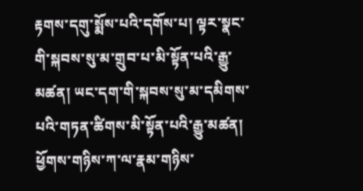རྟགས་དགུ་སྨོས་པའི་དགོས་པ། ལྟར་སྣང་གི་སྐབས་སུ་མ་གྲུབ་པ་མི་སྟོན་པའི་རྒྱུ་མཚན། ཡང་དག་གི་སྐབས་སུ་མ་དམིགས་པའི་གཏན་ཚིགས་མི་སྟོན་པའི་རྒྱུ་མཚན། ཕྱོགས་གཉིས་ཀ་ལ་རྣམ་གཉིས་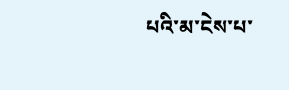པའི་མ་ངེས་པ་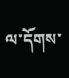ལ་དོགས་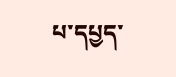པ་དཔྱད་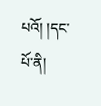པའོ། །དང་པོ་ནི།